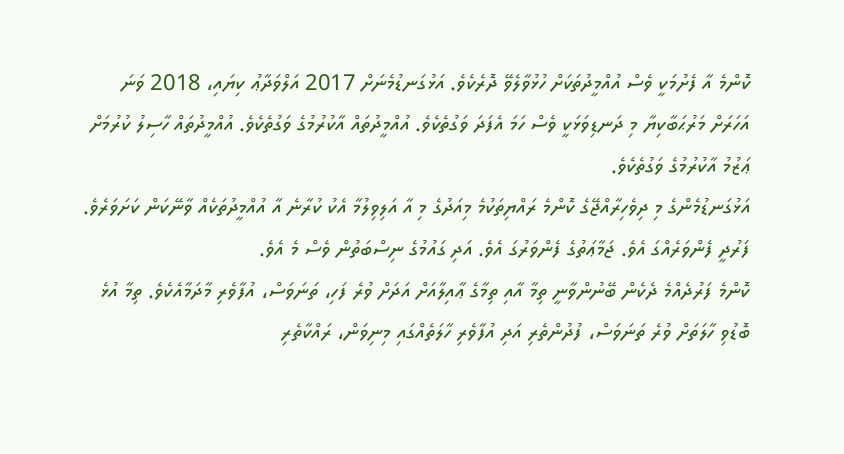ކޮންމެ އާ ފެށުމަކީ ވެސް އުއްމީދުތަކަށް ހުޅުވާލެވޭ ދޮރެކެވެ. އަޅުގަނޑުމެނަށް 2017 އަލްވަދާޢު ކިޔައި، 2018 ވަނަ އަހަރަށް މަރުޙަބާކިޔާ މި ދަނޑިވަޅަކީ ވެސް ހަމަ އެފަދަ ވަގުތެކެވެ. އުއްމީދުތައް އާކުރުމުގެ ވަގުތެކެވެ. އުއްމީދުތައް ހާސިލު ކުރުމަށް ޢަޒުމު އާކުރުމުގެ ވަގުތެކެވެ.
އަޅުގަނޑުމެންގެ މި ދިވެހިރާއްޖޭގެ ކޮންމެ ރައްޔިތަކުމެ މިއަދުގެ މި އާ އަލިވިލުމާ އެކު ކުރާނެ އާ އުއްމީދުތަކެއް ވާނޭކަން ކަށަވަރެވެ. ފަރުދީ ފެންވަރެއްގަ އެވެ. ޖަމާޢަތުގެ ފެންވަރުގަ އެވެ. އަދި ގައުމުގެ ނިސްބަތުން ވެސް މެ އެވެ.
ކޮންމެ ފަރުދެއްމެ ދެކެން ބޭނުންވާނީ ތިމާ އާއި ތިމާގެ ޢާއިލާއަށް އަދަށް ވުރެ ފަހި، ތަނަވަސް، އުފާވެރި މާދަމާއެކެވެ. ތިމާ އުޅެ ބޮޑުވި ހާލަތަށް ވުރެ ތަނަވަސް، ފުދުންތެރި އަދި އުފާވެރި ހާލަތެއްގައި މިނިވަން، ރައްކާތެރި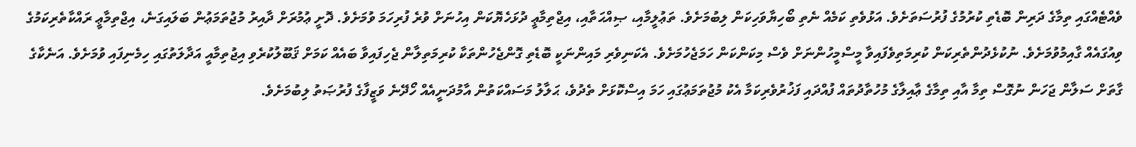ވެއްޓެއްގައި ތިމާގެ ދަރިން ބޮޑެތި ކުރުމުގެ ފުރުސަތަށެވެ. އަޅުވެތި ކަމެއް ނެތި ބޯހިޔާވަހިކަން ލިބުމަށެވެ. ތަޢުލީމާއި، ޞިއްޙަތާއި، އިޖްތިމާޢީ ދުޅަހެޔޮކަން އިހުނަށް ވުރެ ފުރިހަމަ ވުމަށެވެ. ދޮށީ ޢުމުރަށް ދާއިރު މުޖުތަމަޢުން ބަލައިގަނެ، އިޖްތިމާޢީ ރައްކާތެރިކަމުގެ ވިއުގައެއް ގާއިމުވުމަށެވެ. ނުކުޅެދުންތެރިކަން ކުރިމަތިވެފައިވާ މީސްމީހުންނަށް ވެސް މިކަންކަން ހަމަޖެހުމަށެވެ. އެކަނިވެރި މައިންނަކީ ބޮޑެތި ގޮންޖެހުންތަކާ ކުރިމަތިލާން ޖެހިފައިވާ ބައެއް ކަމަށް ޤަބޫލުކުރެވި އިޖުތިމާއީ އަދާލަތުގައި ހިމެނިފައި ވުމަށެވެ. އަނެކާގެ ގާތަށް ސަލާން ޖަހަން ނުގޮސް ތިމާ އާއި ތިމާގެ ޢާއިލާގެ މުހުތާދުތައް ފުއްދައި ފަޚުރުވެރިކަމާ އެކު މުޖުތަމަޢުގައި ހަމަ އިސްކޮޅަށް ތެދުވެ، ޙަލާލު މަސައްކަތުން އާމުދަނީއެއް ހޯދޭނެ ވަޒީފާގެ ފުރުޞަތު ލިބުމަށެވެ.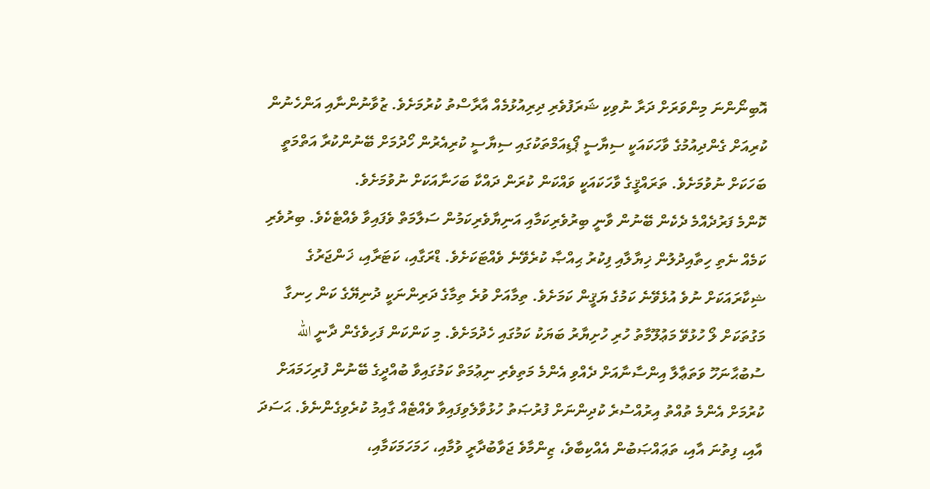އޮބިނޯންނަ މިންވަރަށް ދަރާ ނުވިކި ޝަރަފުވެރި ދިރިއުޅުމެއް އާރާސްތު ކުރުމަށެވެ. ޒުވާނުންނާއި އަންހެނުން ކުރިއަށް ގެންދިއުމުގެ ވާހަކައަކީ ސިޔާސީ ޕޯޑިއަމްތަކުގައި ސިޔާސީ ކުރިއެރުން ހޯދުމަށް ބޭނުންކުރާ އަތްމަތީ ބަހަކަށް ނުވުމަށެވެ. ތަރައްޤީގެ ވާހަކައަކީ ވައްކަން ކުރަން ދައްކާ ބަހަނާއަކަށް ނުވުމަށެވެ.
ކޮންމެ ފަރުދެއްމެ ދެކެން ބޭނުން ވާނީ ބިރުވެރިކަމާއި އަނިޔާވެރިކަމުން ސަލާމަތް ވެފައިވާ ވެއްޓެކެވެ. ބިރުވެރި ކަމެއް ނެތި ހިތާއިދުލުން ޚިޔާލާއި ފިކުރު ޙިއްޞާ ކުރެވޭނެ ވެއްޓަކަށެވެ. ޑްރަގާއި، ކަޓަރާއި، ޚަންޖަރުގެ ޝިކާރައަކަށް ނުވެ އުޅެވޭނެ ކަމުގެ ޔަޤީން ކަމަށެވެ. ތިމާއަށް ވުރެ ތިމާގެ ދަރިންނަކީ ދުނިޔޭގެ ކަން ހިނގާ މަގުތަކަށް ލޯ ހުޅުވޭ މަޢުލޫމާތު ހުރި ހުށިޔާރު ބަޔަކު ކަމުގައި ހެދުމަށެވެ. މި ކަންކަން ފަހިވެގެން ދާނީ الله ސުބުޙާނަހޫ ވަތަޢާލާ އިންސާނާއަށް ދެއްވި އެންމެ މަތިވެރި ނިޢުމަތް ކަމުގައިވާ ބުއްދީގެ ބޭނުން ފުރިހަމައަށް ކުރުމަށް އެންމެ ތުއްތު އިރުއްސުރެ ކުދިންނަށް ފުރުޞަތު ހުޅުވާލެވިފައިވާ ވެއްޓެއް ގާއިމު ކުރެވިގެންނެވެ. ޙަސަދަ އާއި، ފިތުނަ އާއި، ތަޢައްޞަބުން އެއްކިބާވެ، ޒިންމާވެ ޖަވާބުދާރީ ވުމާއި، ހަމަހަމަކަމާއި،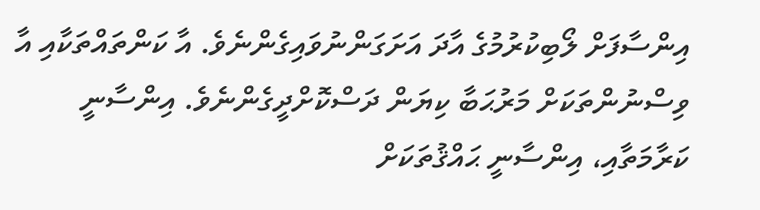އިންސާފަށް ލޯބިކުރުމުގެ އާދަ އަށަގަންނުވައިގެންނެވެ. އާ ކަންތައްތަކާއި އާ ވިސްނުންތަކަށް މަރުޙަބާ ކިޔަން ދަސްކޮށްދީގެންނެވެ. އިންސާނީ ކަރާމަތާއި، އިންސާނީ ޙައްޤުތަކަށް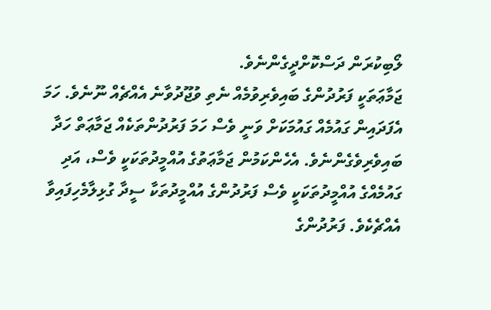ލޯބިކުރަން ދަސްކޮށްދީގެންނެވެ.
ޖަމާޢަތަކީ ފަރުދުންގެ ބައިވެރިވުމެއް ނެތި ވުޖޫދުވާނެ އެއްޗެއް ނޫނެވެ. ހަމަ އެފަދައިން ގައުމެއް ގައުމަކަށް ވަނީ ވެސް ހަމަ ފަރުދުންތަކެއް ޖަމާޢަތް ހަދާ ބައިވެރިވެގެންނެވެ. އެހެންކަމުން ޖަމާޢަތުގެ އުއްމީދުތަކަކީ ވެސް، އަދި ގައުމެއްގެ އުއްމީދުތަކަކީ ވެސް ފަރުދުންގެ އުއްމީދުތަކާ ސީދާ ގުޅިލާމެހިފައިވާ އެއްޗެކެވެ. ފަރުދުންގެ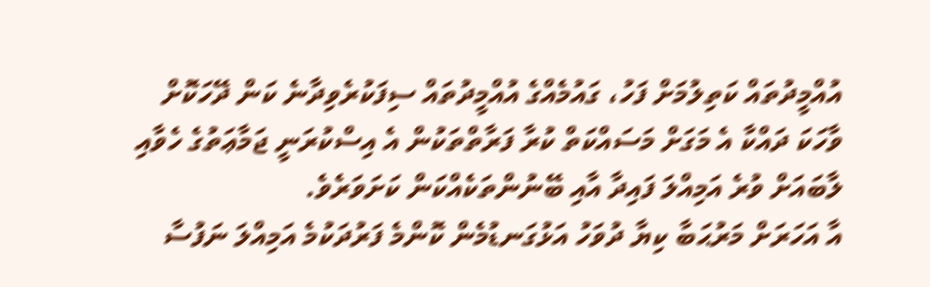އުއްމީދުތައް ކަތިލުމަށް ފަހު، ގައުމެއްގެ އުއްމީދުތައް ސިފަކުރެވިދާނެ ކަން ދޭހަކޮށް ވާހަކަ ދައްކާ އެ މަގަށް މަސައްކަތް ކުރާ ފަރާތްތަކުން އެ އިސްކުރަނީ ޖަމާޢަތުގެ ހެވާއި ލާބައަށް ވުރެ އަމިއްލަ ފައިދާ އާއި ބޭނުންތަކެއްކަން ކަށަވަރެވެ.
އާ އަހަރަށް މަރުޙަބާ ކިޔާ ދުވަހު އަޅުގަނޑުމެން ކޮންމެ ފަރުދަކުމެ އަމިއްލަ ނަފުސާ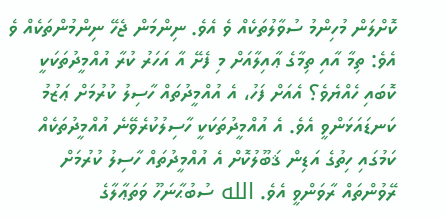ކޮށްލަން މުހިންމު ސުވާލުތަކެއް ވެ އެވެ. ނިންމަން ޖެހޭ ނިންމުންތަކެއް ވެ އެވެ: ތިމާ އާއި ތިމާގެ ޢާއިލާއަށް މި ފެށޭ އާ އަހަރު ކުރާ އުއްމީދުތަކަކީ ކޮބައި ހެއްޔެވެ؟ އެއަށް ފަހު، އެ އުއްމީދުތައް ހާސިލު ކުރުމަށް ޢަޒުމު ކަނޑައަޅަންވީ އެވެ. އެ އުއްމީދުތަކަކީ ހާސިލުކުރެވޭނެ އުއްމީދުތަކެއް ކަމުގައި ހިތުގެ އަޑިން ޤަބޫލުކޮށް އެ އުއްމީދުތައް ހާސިލު ކުރުމަށް ރޭވުންތައް ރާވަންވީ އެވެ. الله ސުބުޙާނަހޫ ވަތަޢާލާގެ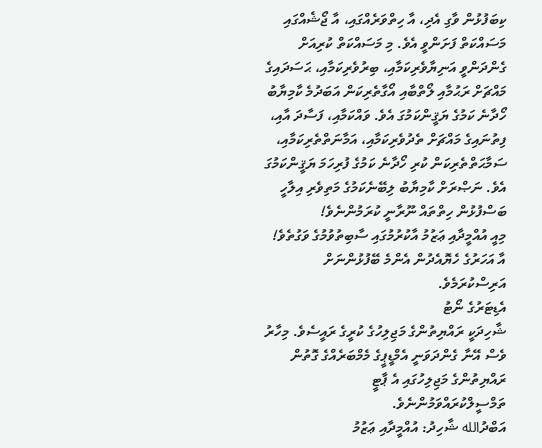ކިބަފުޅުން ވާގި އެދި، އާ ހިތްވަރެއްގައި، އާ ޖޯޝެއްގައި މަސައްކަތް ފަށަންވީ އެވެ. މި މަސައްކަތް ކުރިއަށް ގެންދަންވީ އަނިޔާވެރިކަމާއި، ބިރުވެރިކަމާއި، ޙަސަދައިގެ މައްޗަށް ރަޙުމާއި ލޯތްބާއި އޯގާތެރިކަން އަބަދުމެ ކާމިޔާބު ހޯދާނެ ކަމުގެ ޔަޤީންކަމުގަ އެވެ. ވައްކަމާއި، ފަސާދަ އާއި، ފިތުނައިގެ މައްޗަށް ތެދުވެރިކަމާއި، އަމާނަތްތެރިކަމާއި، ސަމާޙަތްތެރިކަން ކުރި ހޯދާނެ ކަމުގެ ފުރިހަމަ ޔަޤީންކަމުގަ އެވެ. ނަޞްރަށް ކާމިޔާބު ލިބޭނެކަމުގެ މަތިވެރި އިލާހީ ބަސްފުޅުން ހިތްތައް ނޫރާނީ ކުރަމުންނެވެ!
މިއީ އުއްމީދާއި ޢަޒުމު އާކުރުމުގައި ސާބިތުވުމުގެ ވަގުތެވެ!
އާ އަހަރުގެ ހެޔޮއެދުން އެންމެ ބޭފުޅުންނަށް އަރިސްކުރަމެވެ.
އެޑިޓަރުގެ ނޯޓު
ޝާހިދަކީ ރައްޔިތުންގެ މަޖިލިހުގެ ކުރީގެ ރައީސެވެ. މިހާރު ވެސް އޭނާ ގެންދަވަނީ އެމްޑީޕީގެ މެމްބަރެއްގެ ގޮތުން ރައްޔިތުންގެ މަޖިލިހުގައި އެ ޕާޓީ ތަމްސީލްކުރައްވަމުންނެވެ.
އަބްދުالله ޝާހިދު: އުއްމީދާއި ޢަޒުމު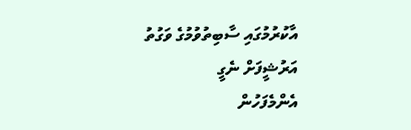އާކުރުމުގައި ސާބިތުވުމުގެ ވަގުތު
އަރުޝީފަށް ނެގީ
އެންމެފަހުން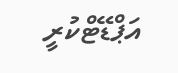އަޕްޑޭޓްކުރީ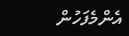އެންމެފަހުން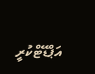އަޕްޑޭޓްކުރީ